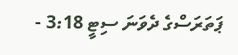ޕަތަރަސްގެ ދެވަނަ ސިޓީ 3:18 -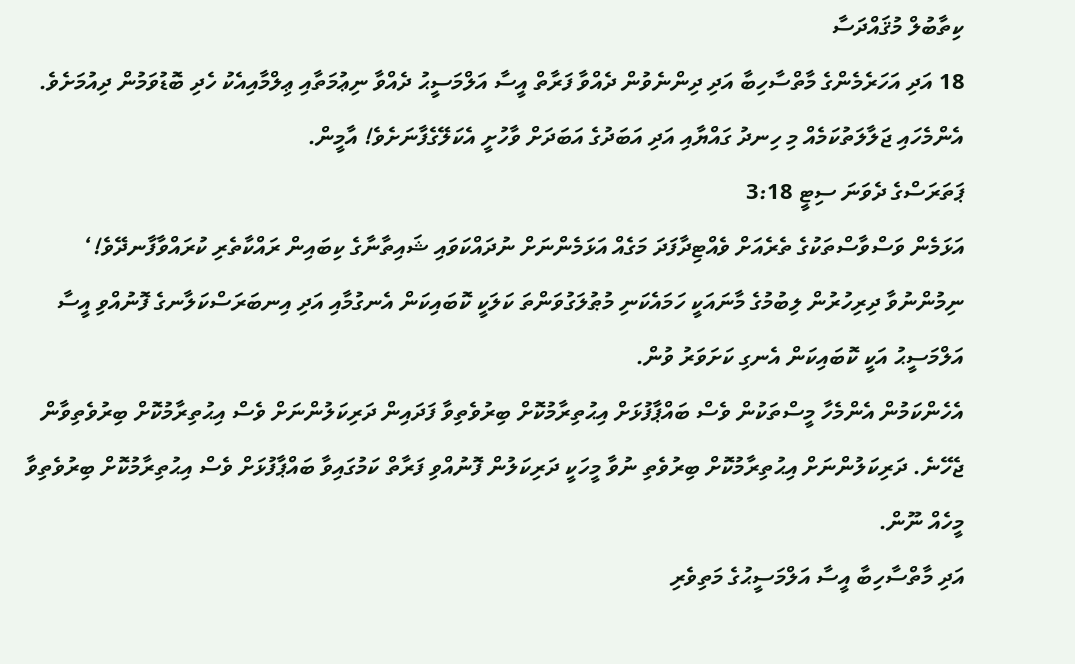ކިތާބުލް މުޤައްދަސާ
18 އަދި އަހަރެމެންގެ މާތްސާހިބާ އަދި ދިންނެވުން ދެއްވާ ފަރާތް އީސާ އަލްމަސީޙު ދެއްވާ ނިޢުމަތާއި ޢިލްމާއިއެކު ހެދި ބޮޑުވަމުން ދިއުމަށެވެ. އެންމެހައި ޖަލާލަތުކަމެއް މި ހިނދު ގައްޔާއި އަދި އަބަދުގެ އަބަދަށް ވާހުށީ އެކަލޭގެފާނަށެވެ! އާމީން.
ޕަތަރަސްގެ ދެވަނަ ސިޓީ 3:18
އަޅަމެން ވަސްވާސްތަކުގެ ތެރެއަށް ވެއްޓިދާފަދަ މަގެއް އަޅަމެންނަށް ނުދައްކަވައި ޝައިތާނާގެ ކިބައިން ރައްކާތެރި ކުރައްވާފާނދޭވެ!‘
ނިމުންނުވާ ދިރިހުރުން ލިބުމުގެ މާނައަކީ ހަމައެކަނި މުޠުލަގުވަންތަ ކަލަކީ ކޮބައިކަން އެނގުމާއި އަދި އިނބަރަސްކަލާނގެ ފޮނުއްވި އީސާ އަލްމަސީޙު އަކީ ކޮބައިކަން އެނގި ކަށަވަރު ވުން.
އެހެންކަމުން އެންމެހާ މީސްތަކުން ވެސް ބައްޕާފުޅަށް އިޙުތިރާމުކޮށް ބިރުވެތިވާ ފަދައިން ދަރިކަލުންނަށް ވެސް އިޙުތިރާމުކޮށް ބިރުވެތިވާން ޖެހޭނެ. ދަރިކަލުންނަށް އިޙުތިރާމުކޮށް ބިރުވެތި ނުވާ މީހަކީ ދަރިކަލުން ފޮނުއްވި ފަރާތް ކަމުގައިވާ ބައްޕާފުޅަށް ވެސް އިޙުތިރާމުކޮށް ބިރުވެތިވާ މީހެއް ނޫން.
އަދި މާތްސާހިބާ އީސާ އަލްމަސީޙުގެ މަތިވެރި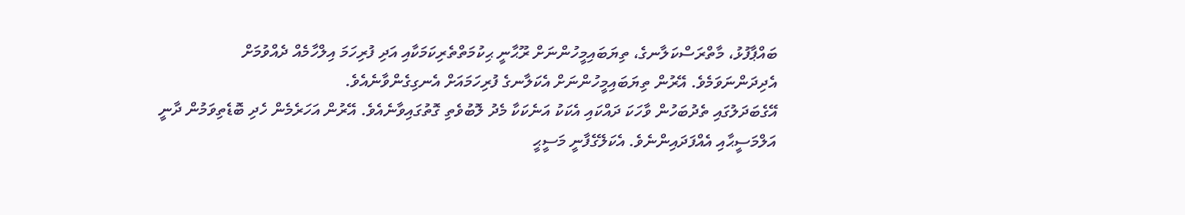ބައްޕާފުޅު، މާތްރަސްކަލާނގެ، ތިޔަބައިމީހުންނަށް ރޫޙާނީ ޙިކުމަތްތެރިކަމަކާއި އަދި ފުރިހަމަ އިލްހާމެއް ދެއްވުމަށް އެދިދަންނަވަމެވެ. އޭރުން ތިޔަބައިމީހުންނަށް އެކަލާނގެ ފުރިހަމައަށް އެނގިގެންވާނެއެވެ.
އޭގެބަދަލުގައި ތެދުބަހުން ވާހަކަ ދައްކައި އެކަކު އަނެކަކާ މެދު ލޮބުވެތި ގޮތުގައިވާނެއެވެ. އޭރުން އަހަރެމެން ހެދި ބޮޑެތިވަމުން ދާނީ އަލްމަސީޙާއި އެއްފަދައިންނެވެ. އެކަލޭގެފާނީ މަސީޙީ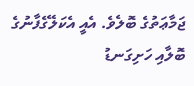ޖަމާޢަތުގެ ބޮލެވެ. އެއީ އެކަލޭގެފާނުގެ ބޮލާއި ހަށިގަނޑު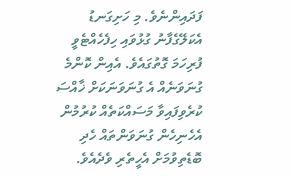ފަދައިންނެވެ. މި ހަށިގަނޑު އެކަލޭގެފާނު ގުޅުވައި ހިފެހެއްޓެވީ ފުރިހަމަ ގޮތުގައެވެ. އެއިން ކޮންމެ ގުނަވަނެއް އެ ގުނަވަނަކަށް ޚާއްސަ ކުރެވިފައިވާ މަސައްކަތެއް ކުރުމުން އެހެނިހެން ގުނަވަންތައް ހެދި ބޮޑެތިވުމަށް އެހީތެރި ވެދެއެވެ.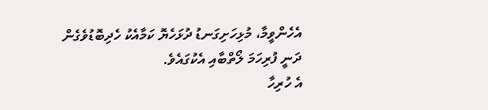އެހެންވީމާ، މުޅިހަށިގަނޑު ދުޅަހެޔޮ ކަމާއެކު ހެދިބޮޑުވެގެން ދަނީ ފުރިހަމަ ލޯތްބާއި އެކުގައެވެ.
އެ ހުރިހާ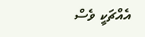އެއްޗަކީ ވެސް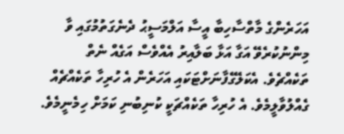އަހަރެންގެ މާތްސާހިބާ އީސާ އަލްމަސީޙު ދެނެގަތުމުގައި ވާ މިންނުކުރެވޭ އަގާ އަޅާ ބަލާއިރު އެއްވެސް އަގެއް ނެތް ތަކެއްޗެވެ. އެކަލޭގެފާނަށްޓަކައި އަހަރެން އެ ހުރިހާ ތަކެއްޗެއް ގެއްލުވާލީމެވެ. އެ ހުރިހާ ތަކެއްޗަކީ ކުނިބުނި ކަމަށް ހިމެނީމެވެ.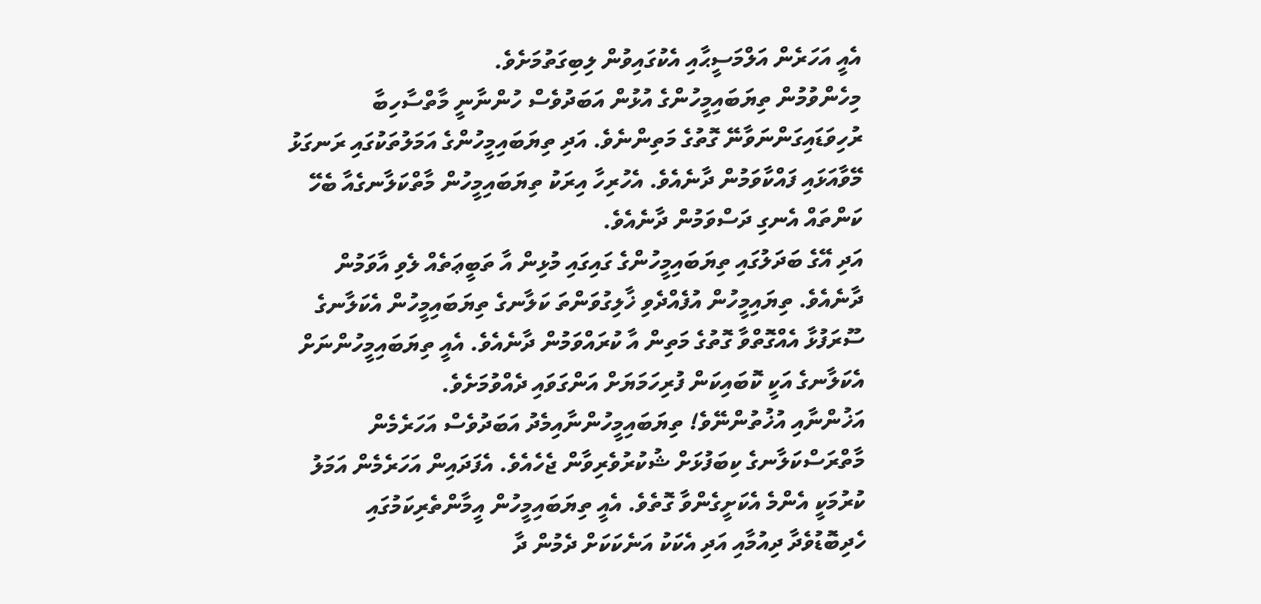އެއީ އަހަރެން އަލްމަސީޙާއި އެކުގައިވުން ލިބިގަތުމަށެވެ.
މިހެންވުމުން ތިޔަބައިމީހުންގެ އުޅުން އަބަދުވެސް ހުންނާނީ މާތްސާހިބާ ރުހިވަޑައިގަންނަވާނޭ ގޮތުގެ މަތިންނެވެ. އަދި ތިޔަބައިމީހުންގެ އަމަލުތަކުގައި ރަނގަޅު މޭވާއަޅައި ފައްކާވަމުން ދާނެއެވެ. އެހުރިހާ އިރަކު ތިޔަބައިމީހުން މާތްކަލާނގެއާ ބެހޭ ކަންތައް އެނގި ދަސްވަމުން ދާނެއެވެ.
އަދި އޭގެ ބަދަލުގައި ތިޔަބައިމީހުންގެ ގައިގައި މުޅިން އާ ތަބީޢަތެއް ލެވި އާވަމުން ދާނެއެވެ. ތިޔައިމީހުން އުފެއްދެވި ޚާލިގުވަންތަ ކަލާނގެ ތިޔަބައިމީހުން އެކަލާނގެ ސޫރަފުޅާ އެއްގޮތްވާ ގޮތުގެ މަތިން އާ ކުރައްވަމުން ދާނެއެވެ. އެއީ ތިޔަބައިމީހުންނަށް އެކަލާނގެ އަކީ ކޮބައިކަން ފުރިހަމަޔަށް އަންގަވައި ދެއްވުމަށެވެ.
އަޚުންނާއި އުޚުތުންނޭވެ! ތިޔަބައިމީހުންނާއިމެދު އަބަދުވެސް އަހަރެމެން މާތްރަސްކަލާނގެ ކިބަފުޅަށް ޝުކުރުވެރިވާން ޖެހެއެވެ. އެފަދައިން އަހަރެމެން އަމަލު ކުރުމަކީ އެންމެ އެކަށީގެންވާ ގޮތެވެ. އެއީ ތިޔަބައިމީހުން އީމާންތެރިކަމުގައި ހެދިބޮޑުވެދާ ދިއުމާއި އަދި އެކަކު އަނެކަކަށް ދެމުން ދާ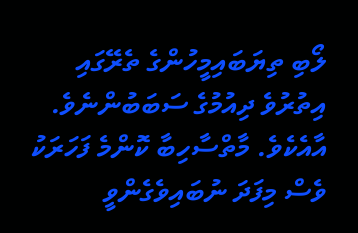ލޯބި ތިޔަބައިމީހުންގެ ތެރޭގައި އިތުރުވެ ދިއުމުގެ ސަބަބުންނެވެ.
އާއެކެވެ. މާތްސާހިބާ ކޮންމެ ފަހަރަކު ވެސް މިފަދަ ނުބައިވެގެންވީ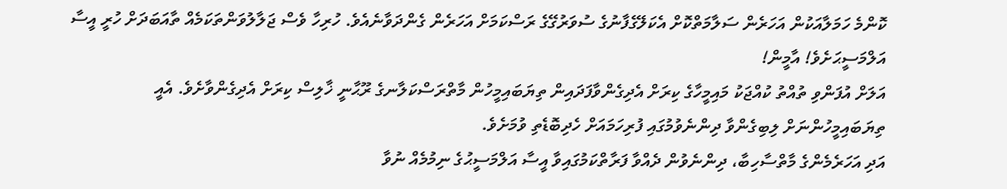ކޮންމެ ހަމަލާއަކުން އަހަރެން ސަލާމަތްކޮށް އެކަލޭގެފާނުގެ ސުވަރުގޭގެ ރަސްކަމަށް އަހަރެން ގެންދަވާނެއެވެ. ހުރިހާ ވެސް ޖަލާލުވަންތަކަމެއް ތާއަބަދަށް ހުރީ އީސާ އަލްމަސީޙަށެވެ! އާމީން!
އަލަށް އުފަންވި ތުއްތު ކުއްޖަކު މައިމީހާގެ ކިރަށް އެދިގެންވާފަދައިން ތިޔަބައިމީހުން މާތްރަސްކަލާނގެ ރޫޙާނީ ޚާލިސް ކިރަށް އެދިގެންވާށެވެ. އެއީ ތިޔަބައިމީހުންނަށް ލިބިގެންވާ ދިންނެވުމުގައި ފުރިހަމައަށް ހެދިބޮޑެތި ވުމަށެވެ.
އަދި އަހަރެމެންގެ މާތްސާހިބާ، ދިންނެވުން ދެއްވާ ފަރާތްކަމުގައިވާ އީސާ އަލްމަސީޙުގެ ނިމުމެއް ނުވާ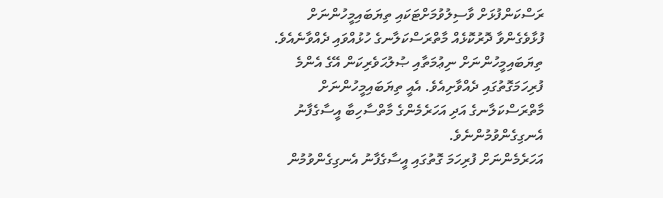ރަސްކަންފުޅަށް ވާސިލުވުމަށްޓަކައި ތިޔަބައިމީހުންނަށް ފުޅާވެގެންވާ ދޮރުކޮޅެއް މާތްރަސްކަލާނގެ ހުޅުއްވައި ދެއްވާނެއެވެ.
ތިޔަބައިމީހުންނަށް ނިޢުމަތާއި ޞުލުޙަވެރިކަން އޭގެ އެންމެ ފުރިހަމަގޮތުގައި ދެއްވާށިއެވެ. އެއީ ތިޔަބައިމީހުންނަށް މާތްރަސްކަލާނގެ އަދި އަހަރެމެންގެ މާތްސާހިބާ އީސާގެފާނު އެނގިގެންވުމުންނެވެ.
އަހަރެމެންނަށް ފުރިހަމަ ގޮތުގައި އީސާގެފާނު އެނގިގެންވުމުން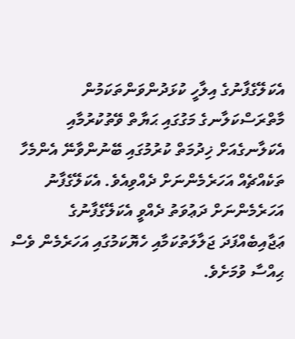އެކަލޭގެފާނުގެ އިލާހީ ކުޅަދުންވަންތަކަމުން މާތްރަސްކަލާނގެ މަގުގައި ޙަޔާތް ވޭތުކުރުމާއި އެކަލާނގެއަށް ޚިދުމަތް ކުރުމުގައި ބޭނުންވާނޭ އެންމެހާ ތަކެއްޗެއް އަހަރެމެންނަށް ދެއްވިއެވެ. އެކަލޭގެފާނު އަހަރެމެންނަށް ދަޢުވަތު ދެއްވީ އެކަލޭގެފާނުގެ ޢަޖާއިބެއްފަދަ ޖަލާލަތުކަމާއި ހެޔޮކަމުގައި އަހަރެމެން ވެސް ޙިއްސާ ވުމަށެވެ.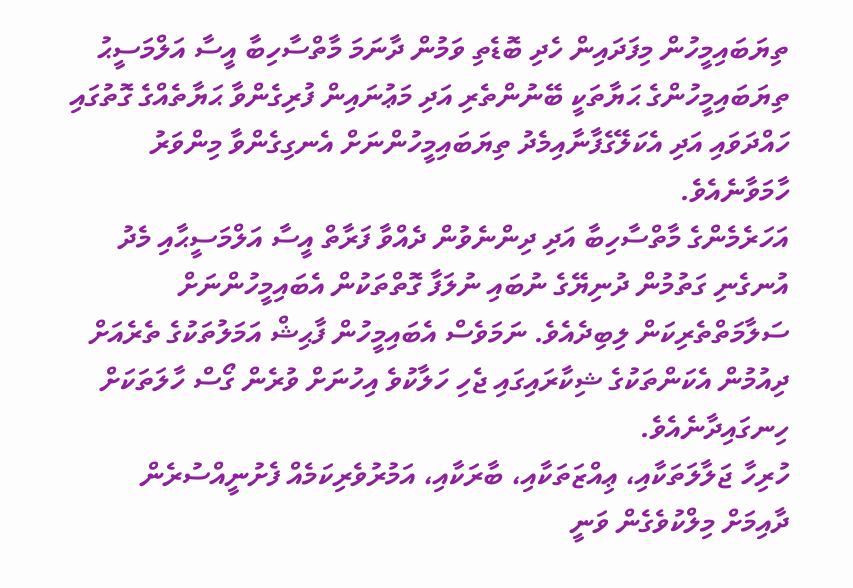ތިޔަބައިމީހުން މިފަދައިން ހެދި ބޮޑެތި ވަމުން ދާނަމަ މާތްސާހިބާ އީސާ އަލްމަސީޙު ތިޔަބައިމީހުންގެ ޙަޔާތަކީ ބޭނުންތެރި އަދި މަޢުނައިން ފުރިގެންވާ ޙަޔާތެއްގެ ގޮތުގައި ހައްދަވައި އަދި އެކަލޭގެފާނާއިމެދު ތިޔަބައިމީހުންނަށް އެނގިގެންވާ މިންވަރު ހާމަވާނެއެވެ.
އަހަރެމެންގެ މާތްސާހިބާ އަދި ދިންނެވުން ދެއްވާ ފަރާތް އީސާ އަލްމަސީޙާއި މެދު އުނގެނި ގަތުމުން ދުނިޔޭގެ ނުބައި ނުލަފާ ގޮތްތަކުން އެބައިމީހުންނަށް ސަލާމަތްތެރިކަން ލިބިދެއެވެ. ނަމަވެސް އެބައިމީހުން ފާޙިޝް އަމަލުތަކުގެ ތެރެއަށް ދިއުމުން އެކަންތަކުގެ ޝިކާރައިގައި ޖެހި ހަލާކުވެ އިހުނަށް ވުރެން ގޯސް ހާލަތަކަށް ހިނގައިދާނެއެވެ.
ހުރިހާ ޖަލާލަތަކާއި، ޢިއްޒަތަކާއި، ބާރަކާއި، އަމުރުވެރިކަމެއް ފެށުނީއްސުރެން ދާއިމަށް މިލްކުވެގެން ވަނީ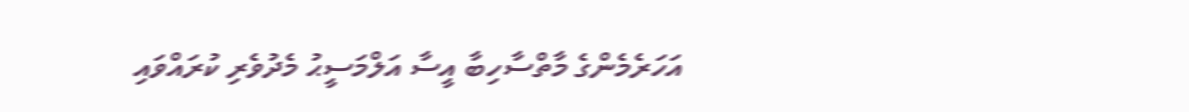އަހަރެމެންގެ މާތްސާހިބާ އީސާ އަލްމަސީޙު މެދުވެރި ކުރައްވައި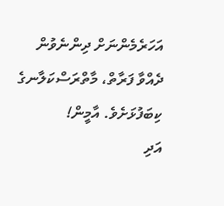އަހަރެމެންނަށް ދިންނެވުން ދެއްވާ ފަރާތް، މާތްރަސްކަލާނގެ ކިބަފުޅަށެވެ. އާމީން!
އަދި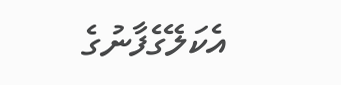އެކަލޭގެފާނުގެ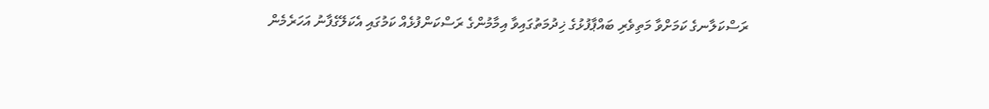ރަސްކަލާނގެ ކަމަށްވާ މަތިވެރި ބައްޕާފުޅުގެ ޚިދުމަތުގައިވާ އިމާމުންގެ ރަސްކަންފުޅެއް ކަމުގައި އެކަލޭގެފާނު އަހަރެމެން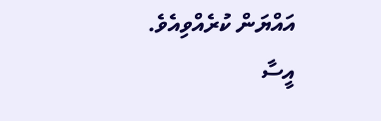އައްޔަން ކުރެއްވިއެވެ. އީސާ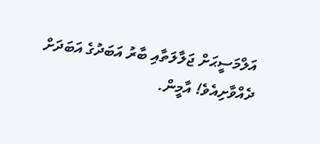އަލްމަސީޙަށް ޖަލާލަތާއި ބާރު އަބަދުގެ އަބަދަށް ދެއްވާށިއެވެ! އާމީން.